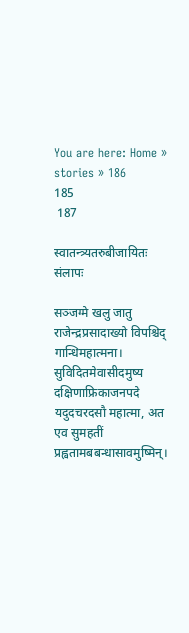You are here: Home » stories » 186
185
 187

स्वातन्त्र्यतरुबीजायितः संलापः

सञ्जग्मे खलु जातु राजेन्द्रप्रसादाख्यो विपश्चिद् गान्धिमहात्मना। सुविदितमेवासीदमुष्य दक्षिणाफ्रिकाजनपदे यदुदचरदसौ महात्मा, अत एव सुमहतीं प्रह्वतामबबन्धासावमुष्मिन्।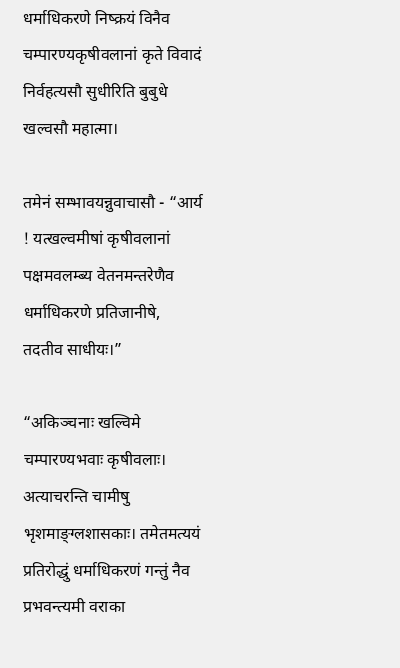धर्माधिकरणे निष्क्रयं विनैव चम्पारण्यकृषीवलानां कृते विवादं निर्वहत्यसौ सुधीरिति बुबुधे खल्वसौ महात्मा।

तमेनं सम्भावयन्नुवाचासौ - “आर्य ! यत्खल्वमीषां कृषीवलानां पक्षमवलम्ब्य वेतनमन्तरेणैव धर्माधिकरणे प्रतिजानीषे, तदतीव साधीयः।”

“अकिञ्चनाः खल्विमे चम्पारण्यभवाः कृषीवलाः। अत्याचरन्ति चामीषु भृशमाङ्ग्लशासकाः। तमेतमत्ययं प्रतिरोद्धुं धर्माधिकरणं गन्तुं नैव प्रभवन्त्यमी वराका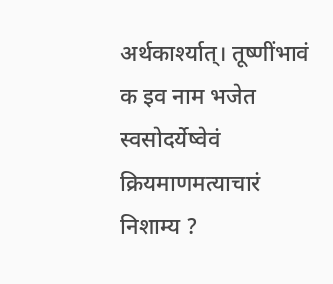अर्थकार्श्यात्। तूष्णींभावं क इव नाम भजेत स्वसोदर्येष्वेवं क्रियमाणमत्याचारं निशाम्य ?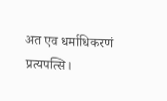अत एव धर्माधिकरणं प्रत्यपत्सि।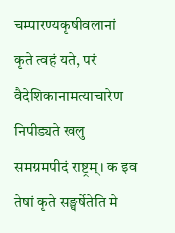चम्पारण्यकृषीवलानां कृते त्वहं यते, परं वैदेशिकानामत्याचारेण निपीड्यते खलु समग्रमपीदं राष्ट्रम्। क इव तेषां कृते सङ्घर्षेतेति मे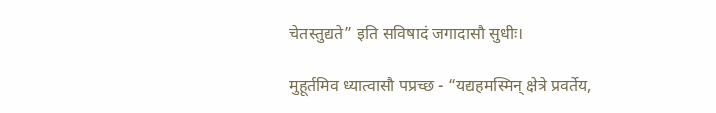चेतस्तुद्यते” इति सविषादं जगादासौ सुधीः।

मुहूर्तमिव ध्यात्वासौ पप्रच्छ - “यद्यहमस्मिन् क्षेत्रे प्रवर्तेय,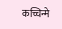कच्चिन्मे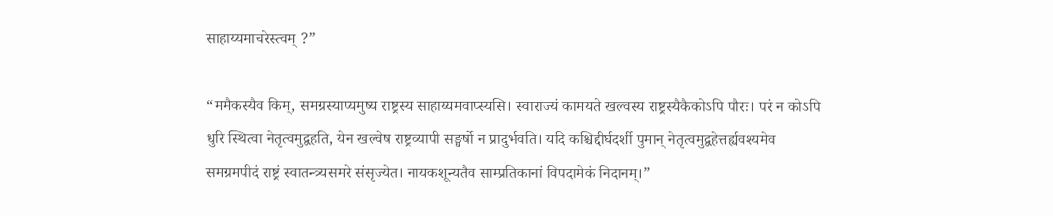साहाय्यमाचरेस्त्वम् ?”

“ममैकस्यैव किम्, समग्रस्याप्यमुष्य राष्ट्रस्य साहाय्यमवाप्स्यसि। स्वाराज्यं कामयते खल्वस्य राष्ट्रस्यैकैकोऽपि पौरः। परं न कोऽपि धुरि स्थित्वा नेतृत्वमुद्वहति, येन खल्वेष राष्ट्रव्यापी सङ्घर्षो न प्रादुर्भवति। यदि कश्चिद्दीर्घदर्शी पुमान् नेतृत्वमुद्वहेत्तर्ह्यवश्यमेव समग्रमपीदं राष्ट्रं स्वातन्त्र्यसमरे संसृज्येत। नायकशून्यतैव साम्प्रतिकानां विपदामेकं निदानम्।”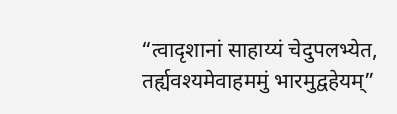“त्वादृशानां साहाय्यं चेदुपलभ्येत, तर्ह्यवश्यमेवाहममुं भारमुद्वहेयम्”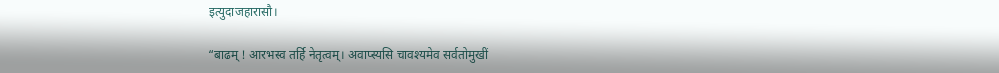इत्युदाजहारासौ।

“बाढम् ! आरभस्व तर्हि नेतृत्वम्। अवाप्स्यसि चावश्यमेव सर्वतोमुखीं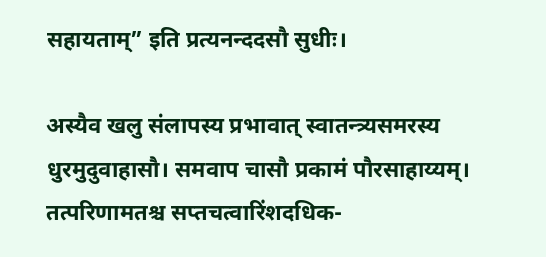सहायताम्” इति प्रत्यनन्ददसौ सुधीः।

अस्यैव खलु संलापस्य प्रभावात् स्वातन्त्र्यसमरस्य धुरमुदुवाहासौ। समवाप चासौ प्रकामं पौरसाहाय्यम्। तत्परिणामतश्च सप्तचत्वारिंशदधिक-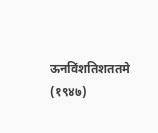ऊनविंशतिशततमे (१९४७)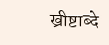ख्रीष्टाब्दे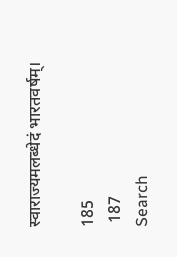स्वाराज्यमलब्धेदं भारतवर्षम्।

185
 187
Search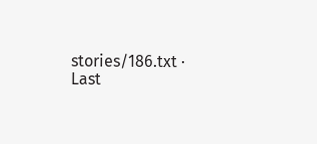stories/186.txt · Last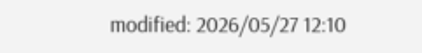modified: 2026/05/27 12:10